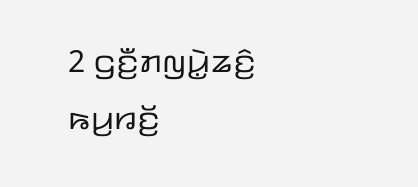2 ꤞꤢꤪ꤬ꤊꤜꤣꤧ꤭ꤘꤢꤨ꤬ ꤒꤣ꤬ꤙꤢꤩ꤬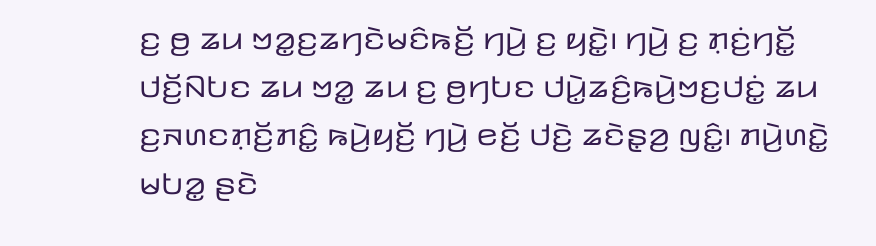ꤢ꤬ ꤥ꤬ ꤘꤣ ꤠꤤ꤭ꤢ꤬ꤘꤚꤢꤧꤗꤢꤨꤒꤢꤩ꤬ ꤚꤣꤧ꤬ ꤢ꤬ ꤟꤢꤧ꤭꤯ ꤚꤣꤧ꤬ ꤢ꤬ ꤊ꤫ꤢꤦ꤬ꤚꤢꤩ꤭ ꤓꤢꤩ꤬ꤡꤝꤢ ꤘꤣ ꤠꤤ꤭ ꤘꤣ ꤢ꤬ ꤥ꤬ꤚꤝꤢ ꤓꤣꤧ꤭ꤘꤢꤨ꤬ꤒꤣꤧ꤬ꤠꤢ꤬ꤓꤢꤦ꤭ ꤘꤣ ꤢ꤬ꤏꤛꤢꤊ꤫ꤢꤩ꤬ꤊꤢꤨ꤭ ꤒꤣꤧ꤬ꤟꤢꤩ꤬ ꤚꤣꤧ꤬ ꤕꤢꤩ꤬ ꤓꤢꤧ꤬ ꤘꤢꤧꤔ꤫ꤤ꤬ ꤜꤢꤨ꤭꤯ ꤊꤣꤧ꤬ꤛꤢꤧ꤭ ꤗꤝꤤ꤭ ꤔꤢꤧ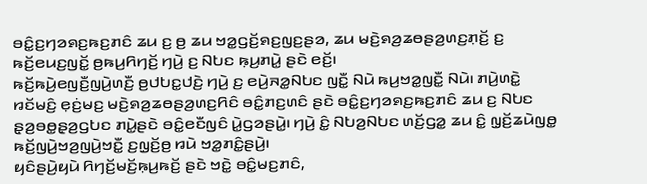ꤋꤢꤨ꤭ꤢ꤬ꤚꤤꤎꤢ꤬ꤒꤢ꤬ꤊꤢꤨ ꤘꤣ ꤢ꤬ ꤥ꤬ ꤘꤣ ꤠꤤ꤭ꤞꤢꤩ꤬ꤎꤢ꤬ꤜꤢ꤬ꤔꤤ, ꤘꤣ ꤗꤢꤧ꤬ꤎꤤ꤬ꤘꤥꤔꤤ꤬ꤛꤢ꤬ꤊ꤫ꤢꤩ꤬ ꤢ꤬ ꤒꤢꤩ꤬ꤕꤣꤢ꤬ꤜꤢꤩ꤭ ꤥ꤬ꤒꤣ꤬ꤖꤚꤢꤩ꤬ ꤚꤣꤧ꤬ ꤢ꤬ ꤡꤝꤢ ꤒ꤫ꤣ꤬ꤊꤣꤧ꤭ ꤔꤢꤧ ꤕꤢꤩ꤬꤯
ꤒꤢꤩ꤬ꤒꤣꤧ꤬ꤕꤜꤢꤪ꤬ꤜꤣꤧ꤬ꤛꤢꤪ꤬ ꤥ꤬ꤓꤝꤢ꤭ꤓꤢꤧ꤬ ꤚꤣꤧ꤬ ꤢ꤬ ꤕꤣꤧ꤬ꤏꤤ꤭ꤡꤝꤢ ꤜꤢꤪ꤭ ꤡꤣꤧ ꤒꤣ꤬ꤠꤤ꤭ꤜꤢꤪ꤭ ꤡꤣꤧ꤯ ꤊꤣꤧ꤬ꤛꤢꤧ꤭ ꤙꤢꤩꤗꤢꤨ꤬ ꤕ꤫ꤢꤦ꤬ꤗꤢ꤬ ꤗꤢꤧ꤬ꤎꤤ꤬ꤘꤥꤔꤤ꤬ꤛꤢ꤬ꤖꤢꤨ ꤋꤢꤨ꤭ꤊꤢ꤬ꤛꤢꤨ ꤔꤢꤧ ꤋꤢꤨ꤭ꤢ꤬ꤚꤤꤎꤢ꤬ꤒꤢ꤬ꤊꤢꤨ ꤘꤣ ꤢ꤬ ꤡꤝꤢ ꤔ꤫ꤤ꤬ꤋꤥ꤭ꤔ꤫ꤤ꤬ꤞꤝꤢ ꤊꤣꤧ꤭ꤔꤢꤧ ꤋꤢꤨ꤭ꤕꤢꤪꤜꤢꤨ ꤣꤧ꤭ꤞꤤꤔꤣꤧ꤭꤯ ꤚꤣꤧ꤬ ꤢꤨ꤭ ꤡꤝꤤ꤬ꤡꤝꤢ ꤛꤢꤩ꤬ꤞꤤ꤭ ꤘꤣ ꤢꤨ꤭ ꤜ꤫ꤢꤩ꤬ꤘꤣꤧꤜꤥ꤭ ꤒꤢꤩ꤬ꤜꤣꤧ꤬ꤠꤤ꤬ꤜꤣꤧ꤬ꤠꤢꤪ꤭ ꤢ꤬ꤜ꤫ꤢꤩ꤬ꤥ꤬ ꤙꤣꤧ ꤠꤤ꤭ꤊꤢꤨ꤭ꤔꤣꤧ꤬꤯
ꤟꤢꤨꤔꤣꤧ꤬ꤟꤣꤧ ꤖꤚꤢꤩ꤬ꤗꤢꤩ꤬ꤒ꤫ꤣ꤬ꤒꤢꤩ꤬ ꤔꤢꤧ ꤠꤢꤧ꤭ ꤋꤢꤨ꤭ꤗꤢ꤬ꤊꤢꤨ,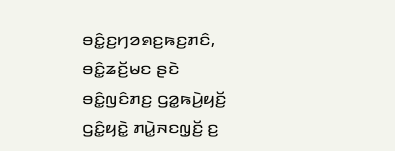ꤋꤢꤨ꤭ꤢ꤬ꤚꤤꤎꤢ꤬ꤒꤢ꤬ꤊꤢꤨ, ꤋꤢꤨ꤭ꤘꤢꤩ꤬ꤗꤢ ꤔꤢꤧ ꤋꤢꤨ꤭ꤜꤢꤨꤊꤢ꤬ ꤞꤤ꤭ꤒꤣꤧ꤬ꤟꤢꤩ꤬ ꤞꤢꤨ꤭ꤟꤢꤧ꤭ ꤊꤣꤧ꤭ꤏꤢꤜ꤫ꤢꤩ꤬ ꤢ꤬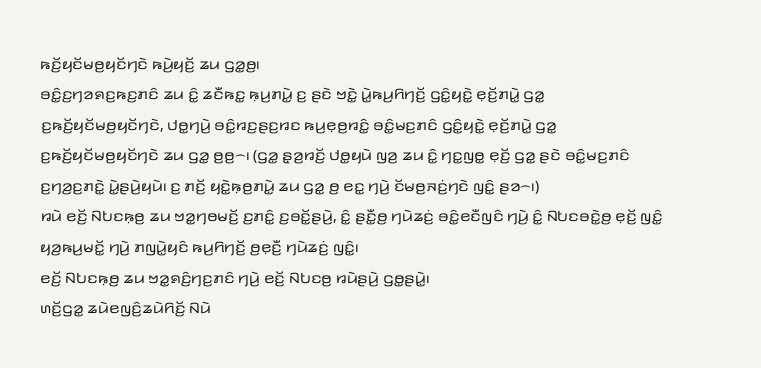ꤒꤢꤩ꤬ꤟꤢꤩꤗꤥ꤬ꤟꤢꤩꤚꤢꤧ ꤒꤣꤧ꤬ꤟꤢꤩ꤬ ꤘꤣ ꤞꤤ꤭ꤥ꤬꤯
ꤋꤢꤨ꤭ꤢ꤬ꤚꤤꤎꤢ꤬ꤒꤢ꤬ꤊꤢꤨ ꤘꤣ ꤢꤨ꤭ ꤘꤢꤪꤒꤢ꤭ ꤒ꤫ꤣ꤬ꤊꤣꤧ꤭ ꤢ꤬ ꤔꤢꤧ ꤠꤢꤧ꤭ ꤣꤧ꤭ꤒꤣ꤬ꤖꤚꤢꤩ꤬ ꤞꤢꤨ꤭ꤟꤢꤧ꤭ ꤕ꤫ꤢꤩ꤬ꤊꤣꤧ꤭ ꤞꤤ꤭ ꤢ꤬ꤒꤢꤩ꤬ꤟꤢꤩꤗꤥ꤬ꤟꤢꤩꤚꤢꤧ, ꤓꤥ꤭ꤚꤣꤧ꤬ ꤋꤢꤨ꤭ꤙꤢ꤬ꤔꤢ꤬ꤙꤢ ꤒꤣ꤬ꤕ꤫ꤥ꤬ꤙꤢꤨ꤭ ꤋꤢꤨ꤭ꤗꤢ꤬ꤊꤢꤨ ꤞꤢꤨ꤭ꤟꤢꤧ꤭ ꤕ꤫ꤢꤩ꤬ꤊꤣꤧ꤭ ꤞꤤ꤭ ꤢ꤬ꤒꤢꤩ꤬ꤟꤢꤩꤗꤥ꤬ꤟꤢꤩꤚꤢꤧ ꤘꤣ ꤞꤤ꤭ ꤥ꤬ꤥ꤬꤮꤯ (ꤞꤤ꤭ ꤔ꤫ꤤ꤬ꤙꤢꤩ꤬ ꤓꤥ꤭ꤟꤣꤧ ꤜꤤ꤬ ꤘꤣ ꤢꤨ꤭ ꤚꤢ꤭ꤜꤥ꤭ ꤕ꤫ꤢꤩ꤬ ꤞꤤ꤭ ꤔꤢꤧ ꤋꤢꤨ꤭ꤗꤢ꤬ꤊꤢꤨ ꤢ꤬ꤚꤤ꤬ꤢ꤬ꤊꤢꤧ꤭ ꤣꤧ꤭ꤔꤣꤧ꤬ꤟꤣꤧ꤯ ꤢ꤬ ꤊꤢꤩ꤬ ꤟꤢꤧ꤭ꤒ꤫ꤥ꤬ꤊꤣꤧ꤭ ꤘꤣ ꤞꤤ꤭ ꤥ꤬ ꤕꤢ꤭ ꤚꤣꤧ꤬ ꤢꤩꤗꤥ꤬ꤏꤢꤦ꤬ꤚꤢꤧ ꤜꤢꤨ꤭ ꤔꤤ꤮꤯)
ꤙꤣꤧ ꤕꤢꤩ꤬ ꤡꤝꤢꤒ꤫ꤥ꤬ ꤘꤣ ꤠꤤ꤭ꤚꤥꤗꤢꤩ꤬ ꤢ꤬ꤊꤢꤨ꤭ ꤢ꤬ꤋꤢꤩ꤭ꤔꤣꤧ꤬, ꤢꤨ꤭ ꤔꤢꤪ꤭ꤥ꤬ ꤚꤣꤧꤘꤢꤦ꤬ ꤋꤢꤨ꤭ꤕꤢꤪꤜꤢꤨ ꤚꤣꤧ꤬ ꤢꤨ꤭ ꤡꤝꤢꤋꤢꤧ꤭ꤥ꤬ ꤕ꤫ꤢꤩ꤬ ꤜꤢꤨ꤭ ꤟꤤ꤬ꤒꤣ꤬ꤗꤢꤩ꤭ ꤚꤣꤧ꤬ ꤊꤜꤣꤧ꤭ꤟꤢꤨ ꤒꤣ꤬ꤖꤚꤢꤩ꤬ ꤥ꤬ꤕ꤫ꤢꤪ꤬ ꤚꤣꤧꤘꤢꤦ꤬ ꤜꤢꤨ꤭꤯
ꤕꤢꤩ꤬ ꤡꤝꤢꤒ꤫ꤥ꤬ ꤘꤣ ꤠꤤ꤭ꤎꤢꤨ꤬ꤚꤢ꤬ꤊꤢꤨ ꤚꤣꤧ꤬ ꤕꤢꤩ꤬ ꤡꤝꤢꤥ꤬ ꤙꤣꤧꤔꤣꤧ꤬ ꤞꤥ꤭ꤔꤣꤧ꤭꤯
ꤛꤢꤩ꤬ꤞꤤ꤭ ꤘꤣꤧꤕꤜꤢꤨ꤬ꤘꤣꤧꤖꤢꤩ꤬ ꤡꤣꤧ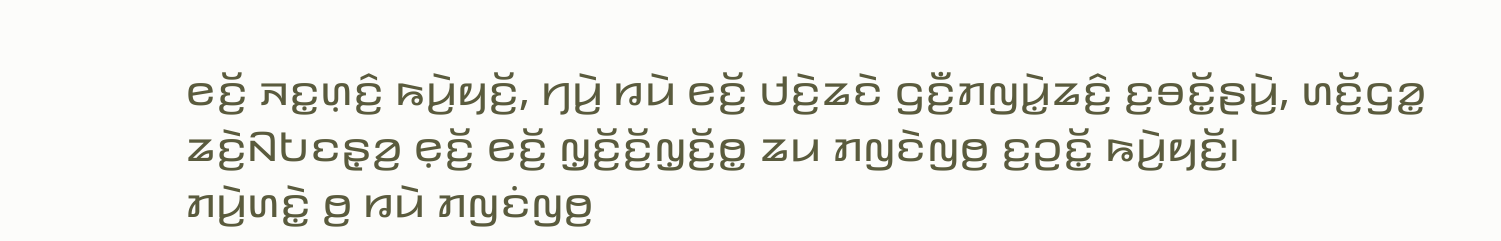ꤕꤢꤩ꤬ ꤏꤢ꤭ꤛ꤫ꤢꤨ꤬ ꤒꤣꤧ꤬ꤟꤢꤩ꤬, ꤚꤣꤧ꤬ ꤙꤣꤧ ꤕꤢꤩ꤬ ꤓꤢꤧ꤬ꤘꤢꤧ ꤞꤢꤪ꤬ꤊꤜꤣꤧ꤭ꤘꤢꤨ꤬ ꤢ꤬ꤋꤢꤩ꤭ꤔꤣꤧ꤬, ꤛꤢꤩ꤬ꤞꤤ꤭ ꤘꤢꤧ꤬ꤡꤝꤢꤔ꤫ꤤ꤬ ꤕ꤫ꤢꤩ꤬ ꤕꤢꤩ꤬ ꤜ꤫ꤢꤩ꤬ꤢꤩ꤬ꤜ꤫ꤢꤩ꤬ꤥ꤭ ꤘꤣ ꤊꤜꤢꤧꤜꤥ꤬ ꤢ꤬ꤑꤢꤩ꤭ ꤒꤣꤧ꤬ꤟꤢꤩ꤬꤯
ꤊꤣꤧ꤬ꤛꤢꤧ꤭ ꤥ꤬ ꤙꤣꤧ ꤊꤜꤢꤦꤜꤥ꤬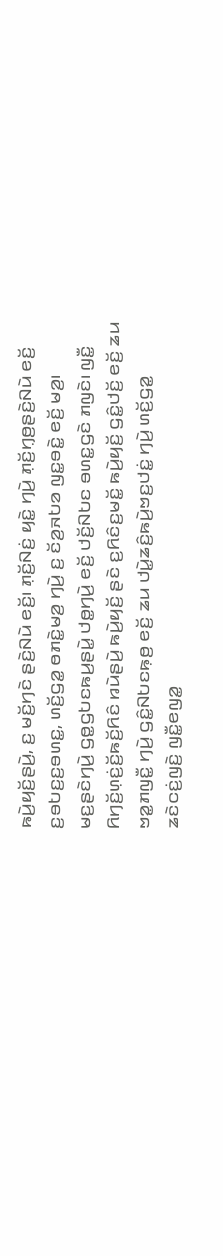ꤒꤣꤧ꤬ꤟꤢꤩ꤬ꤔꤣꤧ꤬, ꤢ꤬ ꤗꤢꤩ꤬ꤚꤢꤧ ꤔꤢꤧ꤬ꤡꤣꤧ ꤕꤢꤩ꤬꤯ ꤊ꤫ꤢꤩ꤬ꤡꤢꤦ꤬ ꤟꤢꤧ꤭ ꤚꤣꤧ꤬ ꤊ꤫ꤢꤩ꤬ꤚ꤫ꤥ꤬ꤔꤢꤧ꤬ꤡꤣꤧ ꤕꤢꤩ꤬ ꤢ꤬ꤋꤝꤢ꤬ꤢ꤬ꤋꤛꤢ꤭, ꤛꤢꤩ꤬ꤞꤤ꤭ ꤥꤊꤢꤧ꤭ꤗꤤ꤬ ꤚꤣꤧ꤬ ꤢ꤬ ꤢꤩꤤ꤬ꤏꤝꤤ ꤜꤢ꤭ꤋꤢꤧ꤭ ꤕꤢꤩ꤬ ꤗꤤ꤬꤯
ꤗꤢ꤬ꤔꤢꤧꤚꤣꤧ꤬ ꤞꤥ꤭ꤞꤝꤢꤒꤣ꤬ꤔꤣꤧ꤭ ꤓꤥ꤭ꤚꤣꤧ꤬ ꤕꤢꤩ꤬ ꤓꤢꤩ꤬ꤡꤝꤢ ꤋꤛꤢ꤭ꤞꤢꤧ ꤊꤜꤢꤧ꤯ ꤜꤢꤪ꤭ ꤖꤚꤢꤩ꤬ꤛ꤫ꤢꤦ꤬ꤢꤩ꤬ꤒꤢꤩ꤬ꤖꤢꤨ ꤙꤣꤧꤔꤣꤧ꤬ ꤒꤣꤧ꤬ꤟꤢꤩ꤬ ꤔꤢꤧ ꤢ꤬ꤖꤢꤨꤢ꤬ꤗꤢꤩ꤭ ꤒꤣꤧ꤬ꤟꤢꤩ꤬ ꤞꤢꤨ꤭ꤓꤢꤩ꤬ ꤕꤢꤩ꤬ ꤘꤣ ꤠꤤ꤭ꤊꤜꤢꤪ꤭ ꤚꤣꤧ꤬ ꤞꤢꤨ꤭ꤡꤝꤢꤒ꤫ꤥ꤬ ꤕꤢꤩ꤬ ꤘꤣ ꤓꤣꤧ꤭ꤘꤢꤨ꤬ꤒꤣꤧ꤬ꤠꤢ꤬ꤓꤢꤦ꤭ ꤚꤣꤧ꤬ ꤛꤢꤩ꤬ꤞꤤ꤭ ꤘꤢꤧꤍꤢꤦ꤬ꤜꤢꤧ꤬ ꤜꤢꤪ꤭ꤕꤜꤤ꤭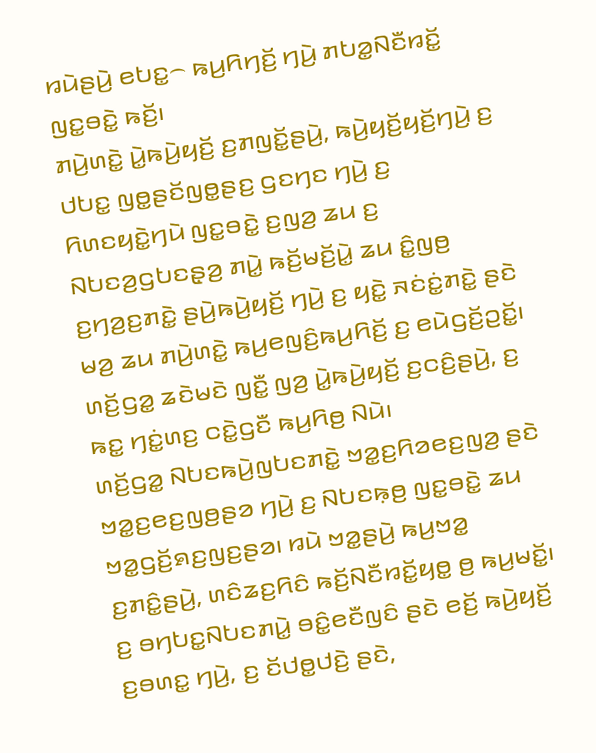ꤙꤣꤧꤔꤣꤧ꤬ ꤕꤝꤢ꤭꤮ ꤒꤣ꤬ꤖꤚꤢꤩ꤬ ꤚꤣꤧ꤬ ꤊꤝꤤ꤭ꤡꤢꤪꤙꤢꤩ꤭ ꤜꤢ꤭ꤋꤢꤧ꤭ ꤒꤢꤩ꤬꤯
ꤊꤣꤧ꤬ꤛꤢꤧ꤭ ꤣꤧ꤭ꤒꤣꤧ꤬ꤟꤢꤩ꤬ ꤢ꤬ꤊꤜꤢꤩ꤭ꤔꤣꤧ꤬, ꤒꤣꤧ꤬ꤟꤢꤩ꤬ꤟꤢꤩ꤬ꤚꤣꤧ꤬ ꤢ꤬ ꤓꤝꤢ꤭ ꤜꤥ꤭ꤔꤢꤩꤜꤥ꤭ꤔꤢ꤬ ꤞꤢꤚꤢ ꤚꤣꤧ꤬ ꤢ꤬ ꤖꤛꤢꤟꤢꤧ꤭ꤚꤣꤧ ꤜꤢ꤭ꤋꤢꤧ꤭ ꤢ꤬ꤜꤤ꤬ ꤘꤣ ꤢ꤬ ꤡꤝꤢꤤ꤬ꤞꤝꤢꤔ꤫ꤤ꤬ ꤊꤣꤧ꤭ ꤒꤢꤩ꤬ꤗꤢꤩ꤬ꤣꤧ꤭ ꤘꤣ ꤢꤨ꤭ꤜꤥ꤬ ꤢ꤬ꤚꤤ꤬ꤢ꤬ꤊꤢꤧ꤭ ꤔꤣꤧ꤬ꤒꤣꤧ꤬ꤟꤢꤩ꤬ ꤚꤣꤧ꤬ ꤢ꤬ ꤟꤢꤧ꤭ ꤏꤢꤦꤢꤦ꤭ꤊꤢꤧ꤭ ꤔꤢꤧ ꤗꤤ꤬ ꤘꤣ ꤊꤣꤧ꤬ꤛꤢꤧ꤭ ꤒꤣ꤬ꤕꤜꤢꤨ꤬ꤒꤣ꤬ꤖꤢꤩ꤬ ꤢ꤬ ꤕꤣꤧꤞꤢꤩ꤬ꤑꤢꤩ꤭꤯ ꤛꤢꤩ꤬ꤞꤤ꤭ ꤘꤢꤧꤗꤢꤧ ꤜꤢꤪ꤭ ꤜꤤ꤬ ꤣꤧ꤭ꤒꤣꤧ꤬ꤟꤢꤩ꤬ ꤢ꤬ꤍꤢꤨ꤬ꤔꤣꤧ꤬, ꤢ꤬ ꤒꤢ꤭ ꤚꤢꤦ꤭ꤛꤢ꤬ ꤍꤢꤧ꤭ꤞꤢꤪ ꤒꤣ꤬ꤖꤥ꤬ ꤡꤣꤧ꤯
ꤛꤢꤩ꤬ꤞꤤ꤭ ꤡꤝꤢꤒꤣꤧ꤬ꤜꤝꤢꤊꤢꤧ꤭ ꤠꤤ꤭ꤢ꤬ꤖꤤꤕꤢ꤬ꤜꤤ꤬ ꤔꤢꤧ ꤠꤤ꤭ꤢ꤬ꤕꤢ꤬ꤜꤥ꤬ꤔꤤ ꤚꤣꤧ꤬ ꤢ꤬ ꤡꤝꤢꤒ꤫ꤥ꤬ ꤜꤢ꤭ꤋꤢꤧ꤭ ꤘꤣ ꤠꤤ꤭ꤞꤢꤩ꤬ꤎꤢ꤬ꤜꤢ꤬ꤔꤤ꤯ ꤙꤣꤧ ꤠꤤ꤭ꤔꤣꤧ꤬ ꤒꤣ꤬ꤠꤤ꤭ ꤢ꤬ꤊꤢꤨ꤭ꤔꤣꤧ꤬, ꤛꤢꤨꤘꤢ꤬ꤖꤢꤨ ꤒꤢꤩ꤬ꤡꤢꤪꤙꤢꤩ꤭ꤟꤥ꤭ ꤥ꤬ ꤒꤣ꤬ꤗꤢꤩ꤭꤯
ꤢ꤬ ꤋꤚꤝꤢ꤭ꤡꤝꤢꤊꤣꤧ꤭ ꤋꤢꤨ꤭ꤕꤢꤪꤜꤢꤨ ꤔꤢꤧ ꤕꤢꤩ꤬ ꤒꤣꤧ꤬ꤟꤢꤩ꤬ ꤢ꤬ꤋꤛꤢ꤭ ꤚꤣꤧ꤬, ꤢ꤬ ꤢꤩꤓꤥ꤭ꤓꤢꤧ꤬ ꤔꤢꤧ,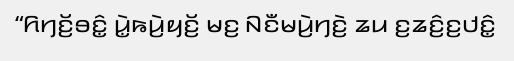“ꤖꤚꤢꤩ꤬ꤋꤢꤨ꤭ ꤣꤧ꤭ꤒꤣꤧ꤬ꤟꤢꤩ꤬ ꤗꤢ꤬ ꤡꤢꤪꤗꤣꤧ꤬ꤚꤢꤧ꤬ ꤘꤣ ꤢ꤬ꤘꤢꤨ꤬ꤢ꤬ꤓꤢꤨ꤭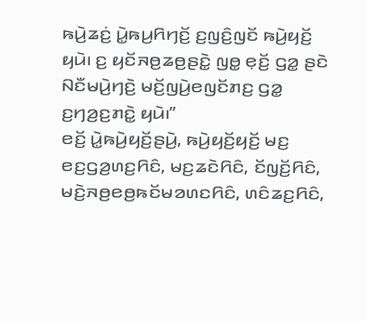ꤒꤣꤧ꤬ꤘꤢꤦ꤬ ꤣꤧ꤭ꤒꤣ꤬ꤖꤚꤢꤩ꤬ ꤢ꤬ꤜꤢꤨ꤬ꤜꤢꤩ ꤒꤣꤧ꤬ꤟꤢꤩ꤬ ꤟꤣꤧ꤯ ꤢ꤬ ꤟꤢꤩꤏꤥ꤬ꤘꤥ꤬ꤔꤢꤧ꤭ ꤜꤥ꤭ ꤕ꤫ꤢꤩ꤬ ꤞꤤ꤭ ꤔꤢꤧ ꤡꤢꤪꤗꤣꤧ꤬ꤚꤢꤧ꤬ ꤗꤢꤩ꤬ꤜꤣꤧ꤬ꤕꤜꤢꤩꤊꤢ꤬ ꤞꤤ꤭ ꤢ꤬ꤚꤤ꤬ꤢ꤬ꤊꤢꤧ꤭ ꤟꤣꤧ꤯”
ꤕꤢꤩ꤬ ꤣꤧ꤭ꤒꤣꤧ꤬ꤟꤢꤩ꤬ꤔꤣꤧ꤬, ꤒꤣꤧ꤬ꤟꤢꤩ꤬ꤟꤢꤩ꤬ ꤗꤢ꤬ ꤕꤢ꤬ꤞꤤ꤬ꤛꤢ꤬ꤖꤢꤨ, ꤗꤢ꤬ꤘꤢꤧꤖꤢꤨ, ꤢꤩꤜꤢꤩ꤬ꤖꤢꤨ, ꤗꤢꤧ꤬ꤏꤥ꤬ꤕꤥ꤬ꤒꤢꤩꤗꤤꤛꤢꤖꤢꤨ, ꤛꤢꤨꤘꤢ꤬ꤖꤢꤨ,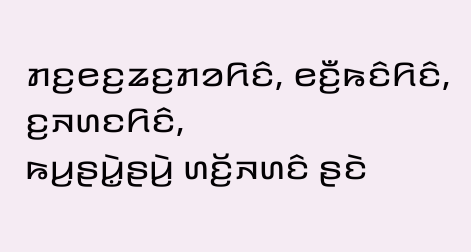ꤊꤢ꤬ꤕꤢ꤬ꤘꤢ꤬ꤊꤤꤖꤢꤨ, ꤕꤢꤪ꤬ꤒꤢꤨꤖꤢꤨ, ꤢ꤬ꤏꤛꤢꤖꤢꤨ,
ꤒꤣ꤬ꤔꤣꤧ꤭ꤔꤣꤧ꤬ ꤛꤢꤩ꤬ꤏꤛꤢꤨ ꤔꤢꤧ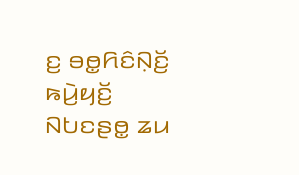ꤢ꤬ ꤋꤥ꤭ꤖꤢꤨꤡ꤫ꤢꤩ꤬ ꤒꤣꤧ꤬ꤟꤢꤩ꤬ ꤡꤝꤢꤔꤥ꤭ ꤘꤣ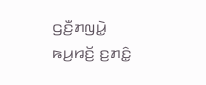ꤞꤢꤪ꤬ꤊꤜꤣꤧ꤭ ꤒꤣ꤬ꤙꤢꤩ꤬ ꤢ꤬ꤊꤢꤨ꤭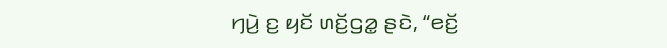ꤚꤣꤧ꤬ ꤢ꤬ ꤟꤢꤩ ꤛꤢꤩ꤬ꤞꤤ꤭ ꤔꤢꤧ, “ꤕꤢꤩ꤬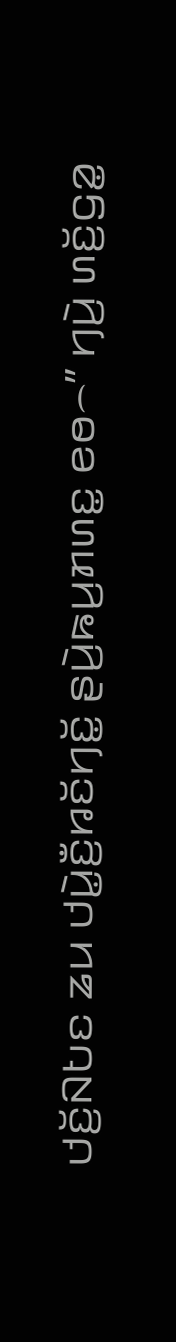ꤓꤢꤩ꤬ꤡꤝꤢ ꤘꤣ ꤓꤣꤧ꤭ꤢꤪ꤬ꤙꤢꤩꤚꤢꤩ꤭ ꤔꤣꤧ꤬ꤒꤣ꤬ꤊꤛꤢ꤭ ꤕꤥ꤮” ꤚꤣꤧ꤬ ꤛꤢꤩ꤬ꤞꤤ꤭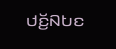ꤓꤢꤩ꤬ꤡꤝꤢ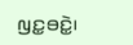ꤜꤢ꤭ꤋꤢꤧ꤭꤯